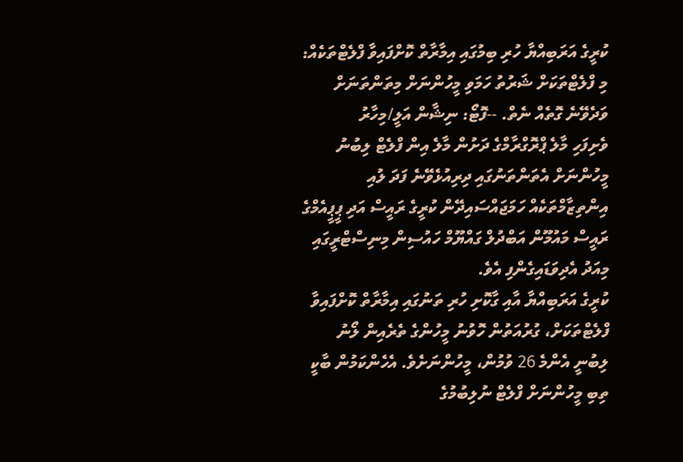ކުރީގެ އަރަބިއްޔާ ހުރި ބިމުގައި އިމާރާތް ކޮށްފައިވާ ފްލެޓްތަކެއް: މި ފްލެޓްތަކަށް ޝަރުތު ހަމަވި މީހުންނަށް މިތަންތަނަށް ވަދެވޭނެ ގޮތެއް ނެތް. --ފޮޓޯ: ނިޝާން އަލީ/މިހާރު
ވެށިފަހި މާލެ ޕްރޮގްރާމްގެ ދަށުން މާލެ އިން ފްލެޓް ލިބުނު މީހުންނަށް އެތަންތަނުގައި ދިރިއުޅެވޭނެ ފަދަ ލުއި އިންތިޒާމްތަކެއް ހަމަޖައްސައިދޭން ކުރީގެ ރައީސް އަދި ޕީޕީއެމްގެ ރައީސް މައުމޫން އަބްދުލް ގައްޔޫމް ހައުސިން މިނިސްޓްރީގައި މިއަދު އެދިވަޑައިގެންފި އެވެ.
ކުރީގެ އަރަބިއްޔާ އާއި ގާކޮށި ހުރި ތަނުގައި އިމާރާތް ކޮށްފައިވާ ފްލެޓްތަކަށް، ގުރުއަތުން ހޮވުނު މީހުންގެ ތެރެއިން ލޯނު ލިބުނީ އެންމެ 26 ވުމުން، މީހުންނަށެވެ. އެހެންކަމުން ބާކީ ތިބި މީހުންނަށް ފްލެޓް ނުލިބުމުގެ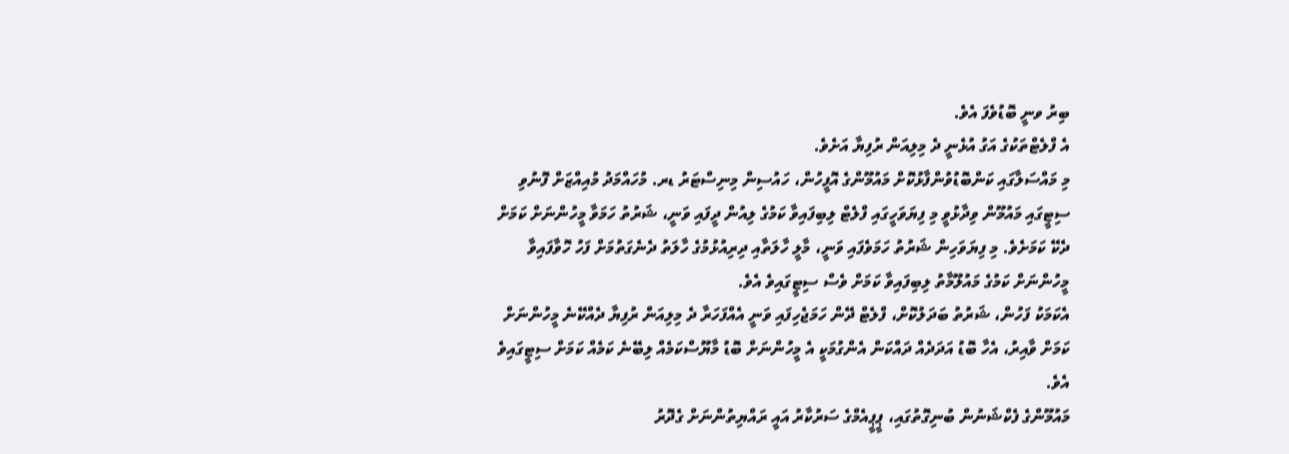ބިރު ވނީ ބޮޑުވެފަ އެވެ.
އެ ފްލެޓްތަކުގެ އަގު އުޅެނީ ދެ މިލިއަން ރުފިޔާ އަށެވެ.
މި މައްސަލާގައި ކަންބޮޑުވުންފާޅުކޮށް މައުމޫންގެ އޮފީހުން، ހައުސިން މިނިސްޓަރު ޑރ. މުހައްމަދު މުއިއްޒަށް ފޮނުވި ސިޓީގައި މައުމޫން ވިދާޅުވީ މި ފިޔަވަހީގައި ފްލެޓް ލިބިފައިވާ ކަމުގެ ލިއުން ދީފައި ވަނީ، ޝަރުތު ހަމަވާ މީހުންނަށް ކަމަށް ދެކޭ ކަމަށެވެ. މި ފިޔަވަހިން ޝަރުތު ހަމަވެފައި ވަނީ، މާލީ ހާލަތާއި ދިރިއުޅުމުގެ ހާލަތު ދެނެގަތުމަށް ފަހު ހޮވާފައިވާ މީހުންނަށް ކަމުގެ މައުލޫމާތު ލިބިފައިވާ ކަމަށް ވެސް ސިޓީގައިވެ އެވެ.
އެކަމަކު ފަހުން، ޝަރުތު ބަދަލުކޮށް، ފްލެޓް ދޭން ހަމަޖެހިފައި ވަނީ އެއްފަހަރާ ދެ މިލިއަން ރުފިޔާ ދެއްކޭނެ މީހުންނަށް ކަމަށް ވާއިރު، އެހާ ބޮޑު އަދަދެއް ދައްކަން އެންގުމަކީ އެ މީހުންނަށް ބޮޑު މާޔޫސްކަމެއް ލިބޭނެ ކަމެއް ކަމަށް ސިޓީގައިވެ އެވެ.
މައުމޫންގެ ފެކްޝަނުން ބުނިގޮތުގައި، ޕީޕީއެމްގެ ސަރުކާރު އައީ ރައްޔިތުންނަށް ގެދޮރު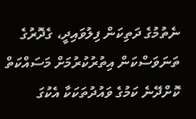ނެތުމުގެ ދަތިކަން ފިލުވައިދީ، ގެދޮރުގެ ތަނަވަސްކަން އިތުރުކުރުމަށް މަސައްކަތް ކޮށްދޭނެ ކަމުގެ ވައުދުތަކަކާ އެކުގަ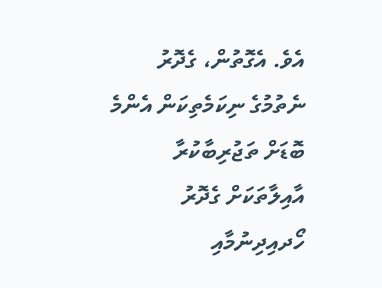އެވެ. އެގޮތުން، ގެދޮރު ނެތުމުގެ ނިކަމެތިކަން އެންމެ ބޮޑަށް ތަޖުރިބާކުރާ އާއިލާތަކަށް ގެދޮރު ހޯދއިދިނުމާއި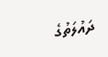ދައުލަތުގެ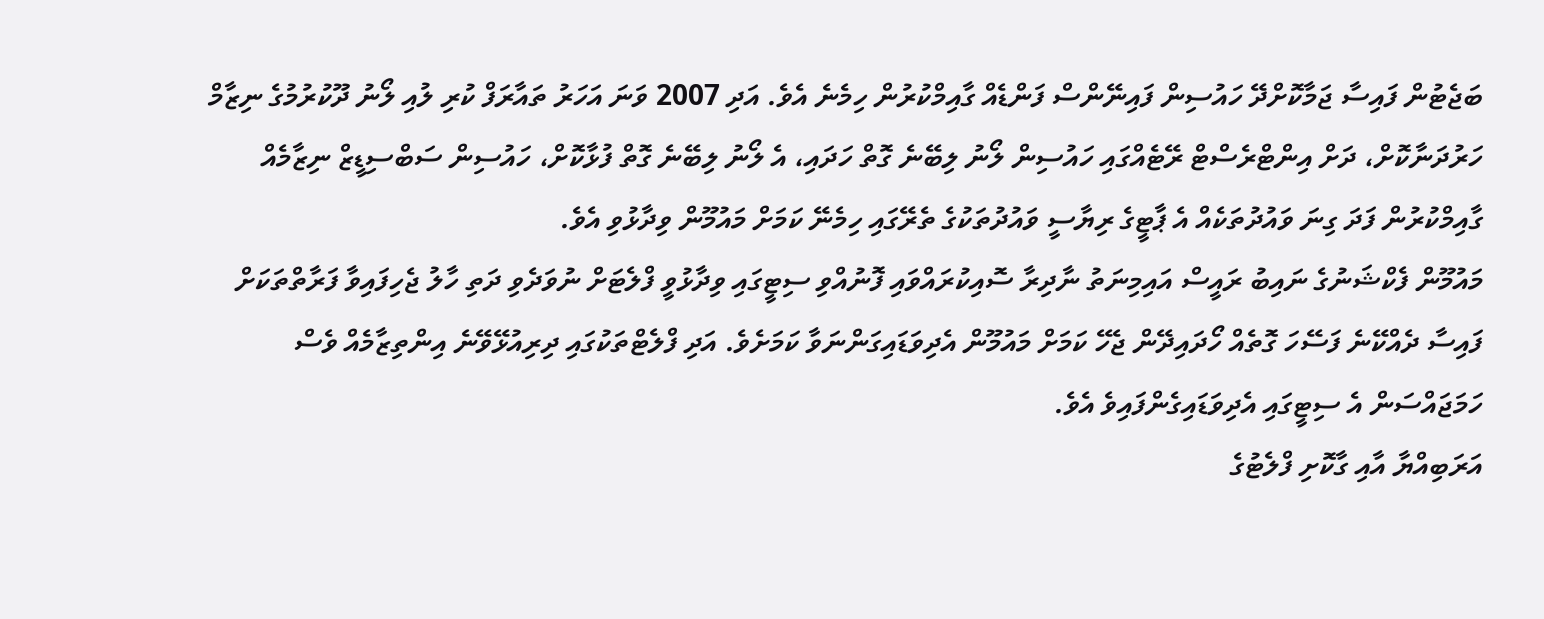ބަޖެޓުން ފައިސާ ޖަމާކޮށްދޭ ހައުސިން ފައިނޭންސް ފަންޑެއް ގާއިމްކުރުން ހިމެނެ އެވެ. އަދި 2007 ވަނަ އަހަރު ތައާރަފް ކުރި ލުއި ލޯނު ދޫކުރުމުގެ ނިޒާމް ހަރުދަނާކޮށް، ދަށް އިންޓްރެސްޓް ރޭޓެއްގައި ހައުސިން ލޯނު ލިބޭނެ ގޮތް ހަދައި، އެ ލޯނު ލިބޭނެ ގޮތް ފުޅާކޮށް، ހައުސިން ސަބްސިޑީޒް ނިޒާމެއް ގާއިމްކުރުން ފަދަ ގިނަ ވައުދުތަކެއް އެ ޕާޓީގެ ރިޔާސީ ވައުދުތަކުގެ ތެރޭގައި ހިމެނޭ ކަމަށް މައުމޫން ވިދާޅުވި އެވެ.
މައުމޫން ފެކްޝަނުގެ ނައިބު ރައީސް އައިމިނަތު ނާދިރާ ސޮއިކުރައްވައި ފޮނުއްވި ސިޓީގައި ވިދާޅުވީ ފްލެޓަށް ނުވަދެވި ދަތި ހާލު ޖެހިފައިވާ ފަރާތްތަކަށް ފައިސާ ދެއްކޭނެ ފަސޭހަ ގޮތެއް ހޯދައިދޭން ޖެހޭ ކަމަށް މައުމޫން އެދިވަޑައިގަންނަވާ ކަމަށެވެ. އަދި ފްލެޓްތަކުގައި ދިރިއުޅޭވޭނެ އިންތިޒާމެއް ވެސް ހަމަޖައްސަން އެ ސިޓީގައި އެދިވަޑައިގެންފައިވެ އެވެ.
އަރަބިއްޔާ އާއި ގާކޮށި ފްލެޓުގެ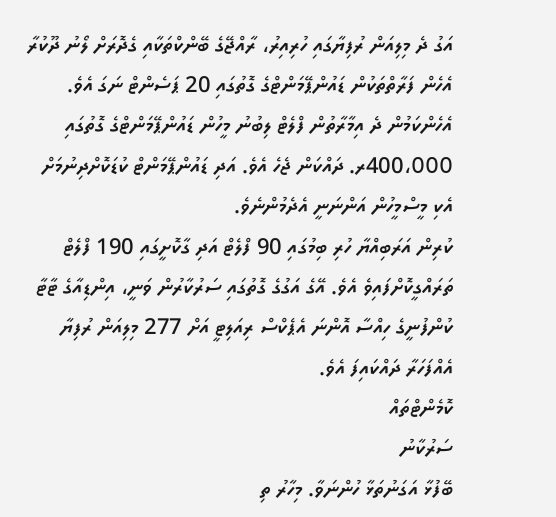އަގު ދެ މިލިއަން ރުފިޔާގައި ހުރިއިރު، ރާއްޖޭގެ ބޭންކްތަކާއި ގެދޮރަށް ލޯނު ދޫކުރާ އެހެން ފަރާތްތަކުން ޑައުންޕޭމަންޓްގެ ގޮތުގައި 20 ޕަސެންޓް ނަގަ އެވެ. އެހެންކަމުން ދެ އިމާރާތުން ފްލެޓް ލިބުނު މީހުން ޑައުންޕޭމަންޓްގެ ގޮތުގައި 400،000ރ. ދައްކަން ޖެހެ އެވެ. އަދި ޑައުންޕޭމަންޓް ކުޑަކޮށްދިނުމަށް އެކި މީސްމީހުން އަންނަނީ އެދެމުންނެވެ.
ކުރިން އަރަބިއްޔާ ހުރި ބިމުގައި 90 ފްލެޓް އަދި ގާކޮށީގައި 190 ފްލެޓް ތަރައްގީކޮށްފައިވެ އެވެ. އޭގެ އަގުގެ ގޮތުގައި ސަރުކާރުން ވަނީ، އިންޑިއާގެ ޓާޓާ ކުންފުނީގެ ހިއްސާ އޮންނަ އެޕެކްސް ރިއަލިޓީ އަށް 277 މިލިއަން ރުފިޔާ އެއްފަހަރާ ދައްކައިފަ އެވެ.
ކޮމެންޓްތައް
ސަރުކާނު
ބޭފުޅާ އަގަނުތަޅާ ހުންނަވާ. މިހާރު ތި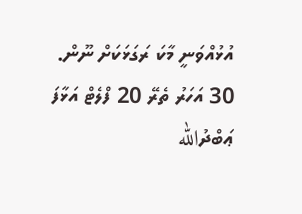އުޅުއްވަނީ މާކަ ރަގަޅަކަށް ނޫން. 30 އަހަރު ތެރޭ 20 ފްލެޓް އަޅާފަ ޢަބްދުالله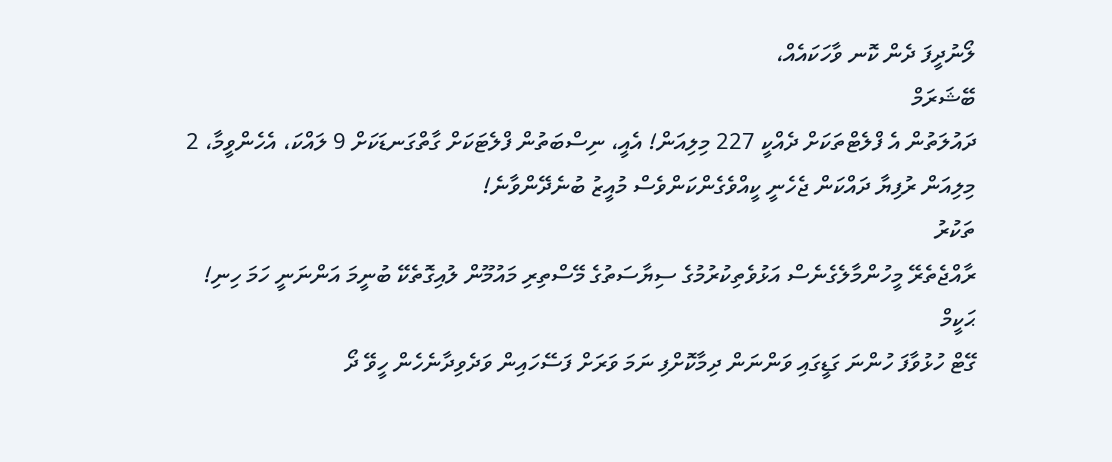ލޯނުދީފަ ދެން ކޮނ ވާހަކައެއް،
ބޭޝަރަމް
ދައުލަތުން އެ ފްލެޓްތަކަށް ދެއްކީ 227 މިލިއަން! އެއީ، ނިސްބަތުން ފްލެޓަކަށް ގާތްގަނޑަކަށް 9 ލައްކަ، އެހެންވީމާ، 2 މިލިއަން ރުފިޔާ ދައްކަން ޖެހެނީ ކީއްވެގެންކަންވެސް މުއީޒު ބުނެދޭންވާނެ!
ތަކުރު
ރާއްޖެތެރޭ މީހުންމާލެގެނެސް އަޅުވެތިކުރުމުގެ ސިޔާސަތުގެ މޭސްތިރި މައުމޫން ލުއިގޮތެކޭ ބުނީމަ އަންނަނީ ހަމަ ހިނި!
ޙަކީމް
ގޭޓް ހުޅުވާފަ ހުންނަ ގަޑީގައި ވަންނަން ދިމާކޮށްފި ނަމަ ވަރަށް ފަސޭހައިން ވަދެވިދާނެހެން ހީވޭ ދޯ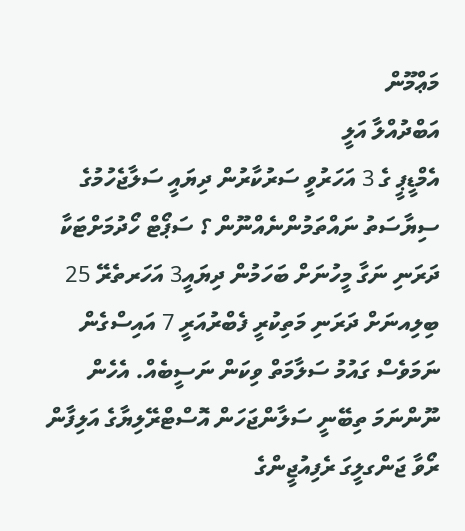މަޢްމޫން
އަބްދުއްލާ އަލީ
އެމްޑީޕީ ގެ 3 އަހަރުވީ ސަރުކާރުން ދިޔައީ ސަލާޖެހުމުގެ ސިޔާސަތު ނައްތަމުންނެއްނޫން ؟ ސަޕޯޓް ހޯދުމަށްޓަކާ ދަރަނި ނަގާ މީހުނަށް ބަހަމުން ދިޔައީ3 އަހަރތެރޭ 25 ބިލިއނަށް ދަރަނި މަތިކުރީ ފެބްރުއަރީ 7 އައިސްގެން ނަމަވެސް ގައުމު ސަލާމަތް ވިކަން ނަސީބެއް. އެހެން ނޫންނަމަ ތިބޭނީ ސަލާންޖަހަން އޮސްޓްރޭލިޔާގެ އަލިފާން ރޯވާ ޖަންގލީގަ ރެފިއުޖީންގެ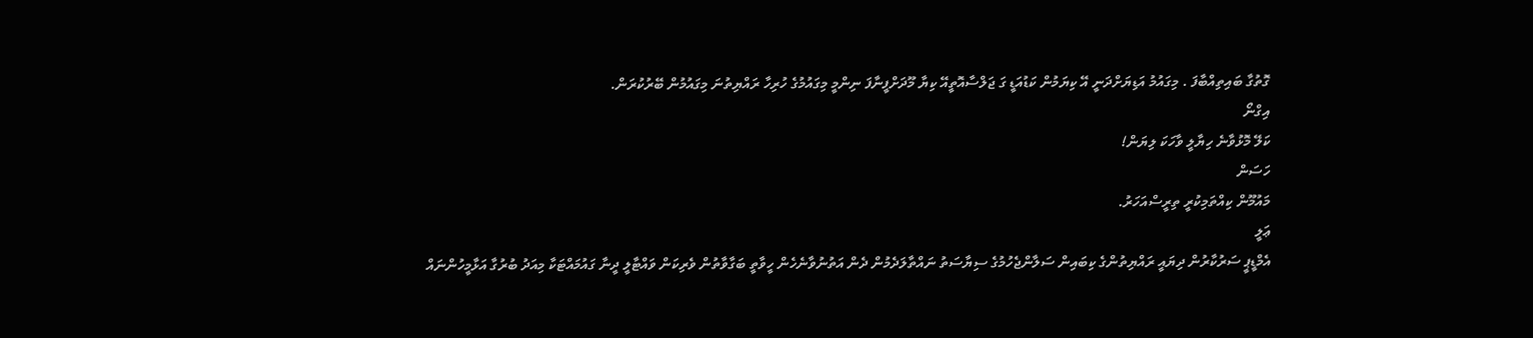ގޮތުގާ ބައިތިއްބާފަ . މިގައުމު އަޑިޔަށްދަނީ އޭ ކިޔަމުން ކަޑުއަޑީ ގަ ޖަލްސާއޮތީއޭ ކިޔާ މޫދަށްފީނާފަ ނިންމީ މިގައުމުގެ ހުރިހާ ރައްޔިތުނަ މިގައުމުން ބޭރުކުރަން.
އިގްނޯ
ކަލޭ މޮޅުވާނެ ހިޔާލީ ވާހަކަ ލިޔަން!
ހަސަން
މައުމޫން ކިއްތަމިކުރީ ތިރީސްއަހަރު.
ޢަލީ
އެމްޑީޕީ ސަރުކާރުން ދިޔައީ ރައްޔިތުންގެ ކިބައިން ސަލާންޖެހުމުގެ ސިޔާސަތު ނައްތާލަދެމުން ދެން އަތުނުވާނެހެން ހީވާތީ ބަގާވާތުން ވެރިކަން ވައްޓާލީ ދީނާ ގައުމައްޓަކާ މިއަދު ބުރުގާ އަޅާމީހުންނައް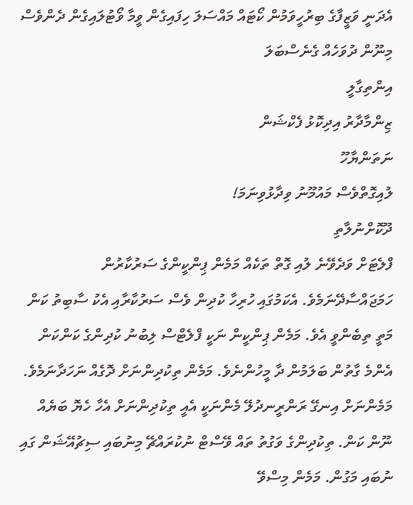އެދަނީ ވަޒީފާގެ ބިރުހީވަމުން ކޯޓައް މައްސަލަ ހިފައިގެން ވީމާ ވޯޓުލައިގެން ދެންވެސް މިނޫން ދުވަހެއް ގެނެސްބަލަ
އިންތިގާލީ
ޒިންމާދާރު އިދިކޮޅު ފެކްޝަން
ނަތަންޔާހޫ
ލުއިގޮތްވެސް މައުމޫނު ވިދާޅުވިނަމަ!
ދޫކޮށްނުލާތި
ފްލެޓަށް ވަދެވޭނެ ލުއި ގޮތް ތަކެއް މަމެން ޕިންކީންގެ ސަރުކާރުން ހަމަޖައްސާދޭނަމެވެ. އެކަމުގައި ހުރިހާ ކުދިން ވެސް ސަރުކާރާއި އެކު ސާބިތު ކަން މަތީ ތިބެންވީ އެވެ. މަމެން ޕިންކީން ނަކީ ފްލެޓްސް ލިބުނު ކުދިންގެ ކަންކަން އެންމެ ގާތުން ބަލަމުން ދާ މީހުންނެވެ. މަމެން ތިކުދިންނަށް ދޮގެއް ނަހަދާނަމެވެ. މަމެންނަށް އިނގޭ ރަންރީނދުލޭ މެންނަކީ އެއީ ތިކުދިންނަށް އެހާ ހެޔޮ ބަޔެއް ނޫން ކަން. ތިކުދިންގެ ވަގުތު ތައް ވޭސްޓް ނުކުރައްޗޭ މިނުބައި ސިޗުއޭޝަން ގައި ނުބައި މަގުން. މަމެން މިސްވޭ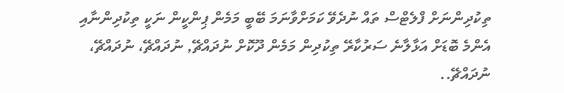ތިކުދިންނަށް ފްލެޓްސް ތައް ނުދެވޭ ކަމަށްވާނަމަ ބޭބީ މަމެން ޕިންކީން ނަކީ ތިކުދިންނާއި އެންމެ ބޮޑަށް އަޅާލާނެ ސަރުކާރޭ ތިކުދިން މަމެން ދޫކޮށް ނުދައްޗޭ, ނުދައްޗޭ، ނުދައްޗޭ، ނުދައްޗޭ..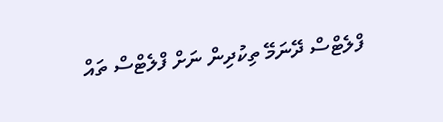ފްލެޓްސް ދޭނަމޭ ތިކުދިން ނަށް ފްލެޓްސް ތައް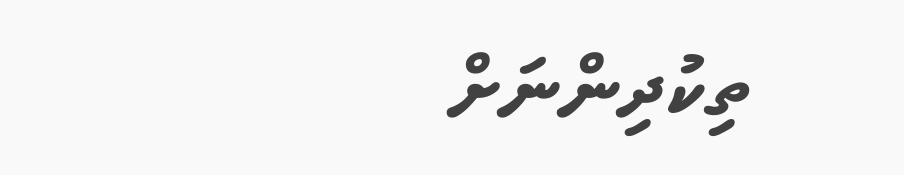ތިކުދިންނަށް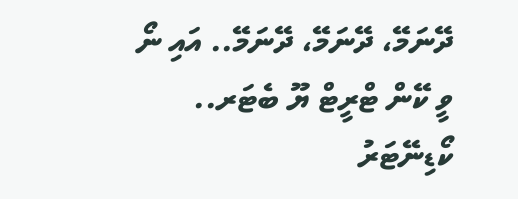ދޭނަމޭ، ދޭނަމޭ، ދޭނަމޭ.. އައި ނޯ ވީ ކޭން ޓްރީޓް ޔޫ ބެޓަރ..
ކޯޑިނޭޓަރު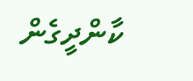ކާންދީގެން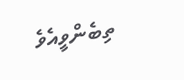ތިބެންވީއެވެ